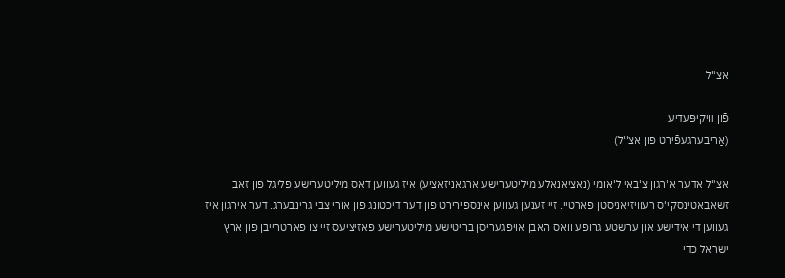אצ"ל

פֿון װיקיפּעדיע
(אַריבערגעפֿירט פון אצ''ל)

אצ"ל אדער א'רגון צ'באי ל'אומי (נאציאנאלע מיליטערישע ארגאניזאציע) איז געווען דאס מיליטערישע פליגל פון זאב זשאבאטינסקי'ס רעוויזיאניסטן פארטיי. זיי זענען געווען אינספירירט פון דער דיכטונג פון אורי צבי גרינבערג. דער אירגון איז געווען די אידישע און ערשטע גרופע וואס האבן אויפגעריסן בריטישע מיליטערישע פאזיציעס זיי צו פארטרייבן פון ארץ ישראל כדי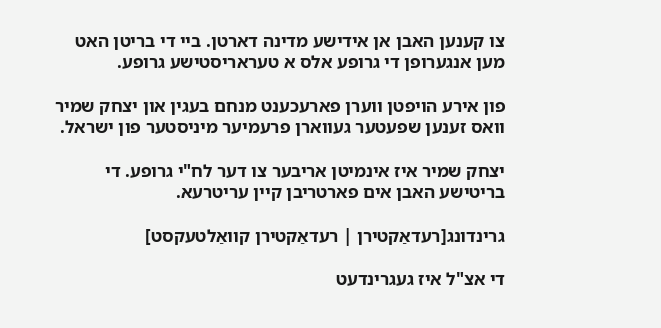צו קענען האבן אן אידישע מדינה דארטן. ביי די בריטן האט מען אנגערופן די גרופע אלס א טעראריסטישע גרופע.

פון אירע הויפטן ווערן פארעכענט מנחם בעגין און יצחק שמיר וואס זענען שפעטער געווארן פרעמיער מיניסטער פון ישראל.

יצחק שמיר איז אינמיטן אריבער צו דער לח"י גרופע. די בריטישע האבן אים פארטריבן קיין עריטרעא.

גרינדונג[רעדאַקטירן | רעדאַקטירן קוואַלטעקסט]

די אצ"ל איז געגרינדעט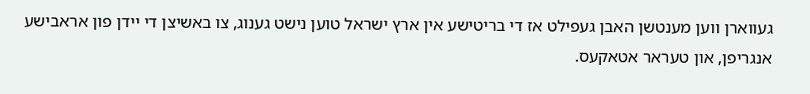געווארן ווען מענטשן האבן געפילט אז די בריטישע אין ארץ ישראל טוען נישט גענוג, צו באשיצן די יידן פון אראבישע אנגריפן, און טעראר אטאקעס.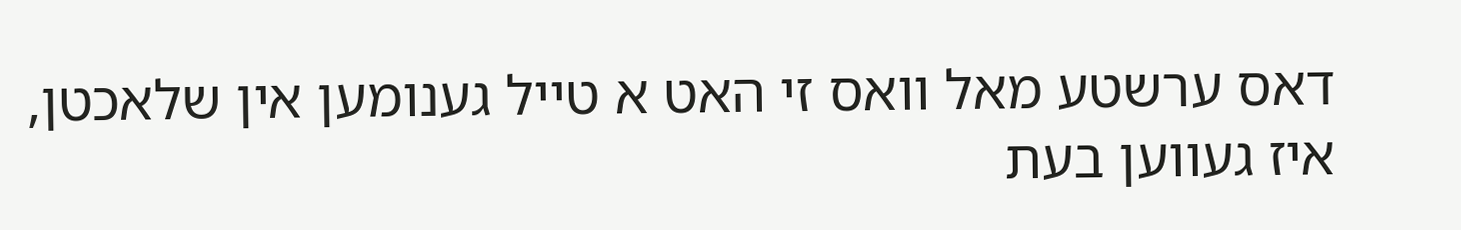דאס ערשטע מאל וואס זי האט א טייל גענומען אין שלאכטן, איז געווען בעת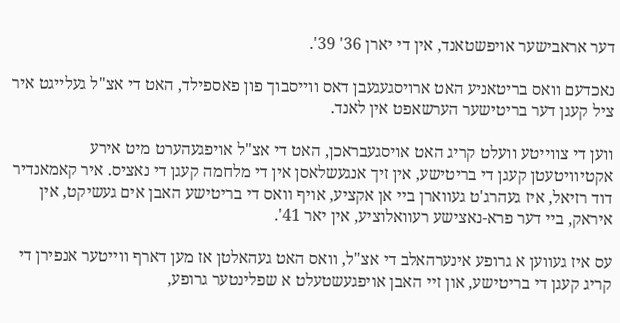דער אראבישער אויפשטאנד, אין די יארן 36' 39'.

נאכדעם וואס בריטאניע האט ארויסגעגעבן דאס ווייסבוך פון פאספילד, האט די אצ"ל געלייגט איר ציל קעגן דער בריטישער הערשאפט אין לאנד.

ווען די צווייטע וועלט קריג האט אויסגעבראכן, האט די אצ"ל אויפגעהערט מיט אירע אקטיוויטעטן קעגן די בריטישע, אין זיך אנגעשלאסן אין די מלחמה קעגן די נאציס. איר קאמאנדיר דוד רזיאל, איז געהרג'ט געווארן ביי אן אקציע, אויף וואס די בריטישע האבן אים געשיקט, אין איראק, ביי דער פרא-נאצישע רעוואלוציע, אין יאר 41'.

עס איז געווען א גרופע אינערהאלב די אצ"ל, וואס האט געהאלטן אז מען דארף ווייטער אנפירן די קריג קעגן די בריטישע, און זיי האבן אויפגעשטעלט א שפלינטער גרופע,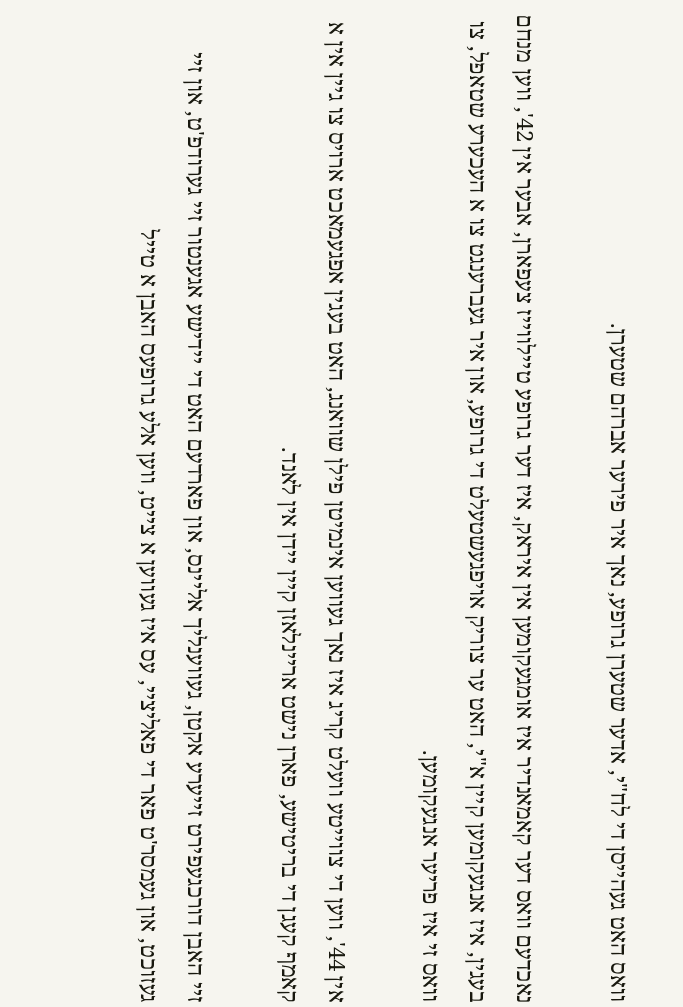וואס האט געהייסן די לח"י, אדער שטערן גרופע, נאך איר פירער אברהם שטערן.

נאכדעם וואס דער קאמאנדיר איז אומגעקומען אין איראק, איז דער גרופע טיילווייז צעפארן, אבער אין 42', ווען מנחם בעגין, איז אנגעקומען קיין א"י, האט ער צוריק אויפגעשטעלט די גרופע, און איר געברענגט צו א העכערע שטאפל, צו וואס זי איז פריער אנגעקומען.

אין 44', ווען די צווייטע וועלט קריג איז נאך געווען אינמיטן פילן שוואנג, האט בעגין אפגעמאכט ארויס צו גיין אין א קאמף קעגן די בריטישע, פארן נישט אריינלאזן קיין יידן אין לאנד.

זיי האבן דורכגעפירט זייערע אקטן, געווענליך אליינס, און פארדעם האט די יידישע אגענטור זיי גערודפ'ט, און זיי געזוכט, און געמסר'ט פאר די פאליציי, עס איז געווען א צייט, ווען אלע גרופעס האבן א טייל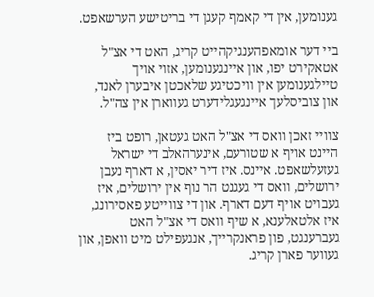גענומען, אין די קאמף קעגן די בריטישע הערשאפט.

ביי דער אומאפהענגיקהייט קריג, האט די אצ"ל אטאקירט יפו, און איינגענומען, אזוי אויך טיילגענומען אין וויכטיגע שלאכטן איבערן לאנד, און צוביסלעך איינגעגלידערט געווארן אין צה"ל.

צוויי זאכן וואס די אצ"ל האט געטאן, רופט ביז היינט אויף א שטורעם, אינערהאלב די ישראל געזעלשאפט. איינס. איז דיר יאסין, א דארף נעבן ירושלים, וואס די געגנט הר נוף אין ירושלים, איז געבויט אויף דעם דארף. און די צווייטע פאסירונג, איז אלטאלענא, א שיף וואס די אצ"ל האט געברענגט, פון פראנקרייך, אנגעפילט מיט וואפן, און געווער פארן קריג.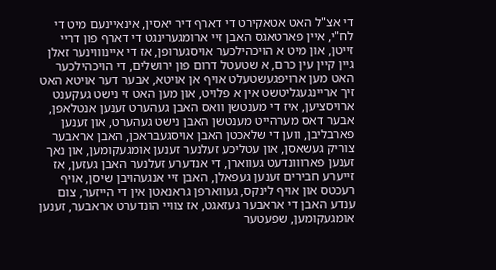די אצ"ל האט אטאקירט די דארף דיר יאסין, אינאיינעם מיט די לח"י, איין פארטאגס האבן זיי ארומגערינגט די דארף פון דריי זייטן, און מיט א הויכהילכער אויסגערופן, אז די איינוווינער זאלן גיין קיין עין כרם, א שטעטל דרום פון ירושלים, די הויכהילכער האט מען ארויפגעשטעלט אויף אן אויטא, אבער דער אויטא האט זיך אריינגעגליטשט אין א פלויט, און מען האט זי נישט געקענט ארויסציען, איז די מענטשן וואס האבן געהערט זענען אנטלאפן, אבער דאס מערהייט מענטשן האבן נישט געהערט, און זענען פארבליבן, ווען די שלאכטן האבן אויסגעבראכן, האבן אראבער צוריק געשאסן, און עטליכע זעלנער זענען אומגעקומען, און נאך זענען פארווונדעט געווארן, די אנדערע זעלנער האבן געזען, אז זייערע חבירים זענען געפאלן, האבן זיי אנגעהויבן שיסן, אויף רעכטס און אויף לינקס, געווארפן גראנאטן אין די הייזער, צום ענדע האבן די אראבער געזאגט, אז צוויי הונדערט אראבער, זענען אומגעקומען, שפעטער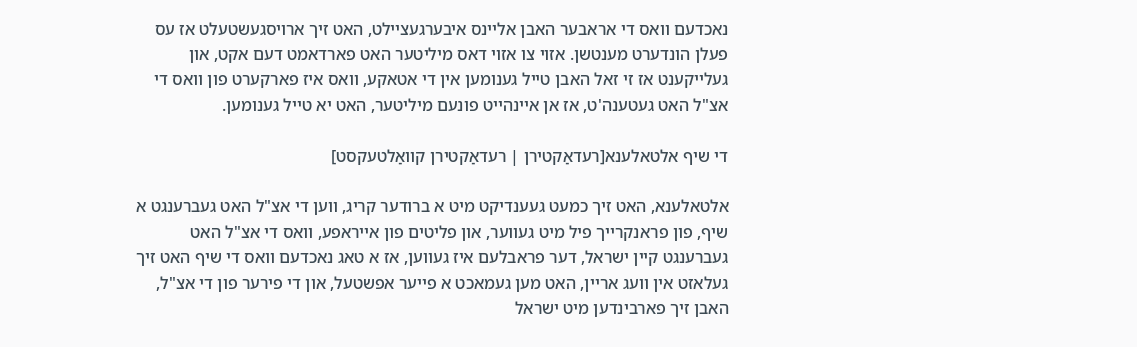נאכדעם וואס די אראבער האבן אליינס איבערגעציילט, האט זיך ארויסגעשטעלט אז עס פעלן הונדערט מענטשן. אזוי צו אזוי דאס מיליטער האט פארדאמט דעם אקט, און געלייקענט אז זי זאל האבן טייל גענומען אין די אטאקע, וואס איז פארקערט פון וואס די אצ"ל האט געטענה'ט, אז אן איינהייט פונעם מיליטער, האט יא טייל גענומען.

די שיף אלטאלענא[רעדאַקטירן | רעדאַקטירן קוואַלטעקסט]

אלטאלענא, האט זיך כמעט געענדיקט מיט א ברודער קריג, ווען די אצ"ל האט געברענגט א שיף, פון פראנקרייך פיל מיט געווער, און פליטים פון אייראפע, וואס די אצ"ל האט געברענגט קיין ישראל, דער פראבלעם איז געווען, אז א טאג נאכדעם וואס די שיף האט זיך געלאזט אין וועג אריין, האט מען געמאכט א פייער אפשטעל, און די פירער פון די אצ"ל, האבן זיך פארבינדען מיט ישראל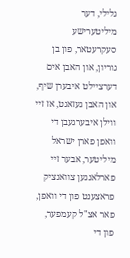גלילי, דער מיליטערישע סעקרעטאר, פון בן גוריון, און האבן אים דערציילט איבערן שיף, און האבן געזאגט, אז זיי ווילן איבערגעבן די וואפן פארן ישראל מיליטער, אבער זיי פארלאנגען צוואנציק פראצענט פון די וואפן, פאר אצ"ל קעמפער, פון די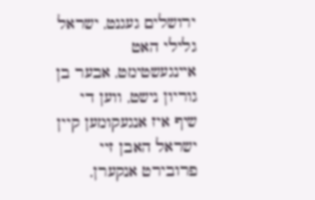ירושלים געגנט, ישראל גלילי האט איינגעשטימט, אבער בן גוריון נישט, ווען די שיף איז אנגעקומען קיין ישראל האבן זיי פרובירט אנקערן,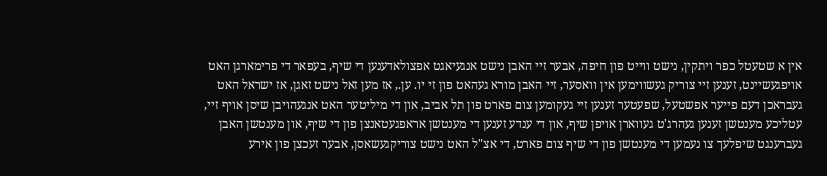אין א שטעטל כפר ויתקין, נישט ווייט פון חיפה, אבער זיי האבן נישט אנגעיאגט אפצולאדענען די שיף, בעפאר די פרימארגן האט אויפגעשיינט, זענען זיי צוריק געשווימען אין וואסער, זיי האבן מורא געהאט פון זי יו. ען., אז מען זאל נישט זאגן, אז ישראל האט געבראכן דעם פייער אפשטעל, שפעטער זענען זיי געקומען צום פארט פון תל אביב, און די מיליטער האט אנגעהויבן שיסן אויף זיי, עטליכע מענטשן זענען געהרג'ט געווארן אויפן שיף, און די ענדע זענען די מענטשן אראפגעטאנצן פון די שיף, און מענטשן האבן געברענגט שיפלעך צו נעמען די מענטשן פון די שיף צום פארט, די אצ"ל האט נישט צוריקגעשאסן, אבער זעכצן פון אירע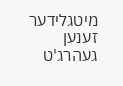מיטגלידער זענען געהרג'ט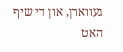געווארן, און די שיף האט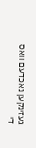געזינקען נאכדעם וואס די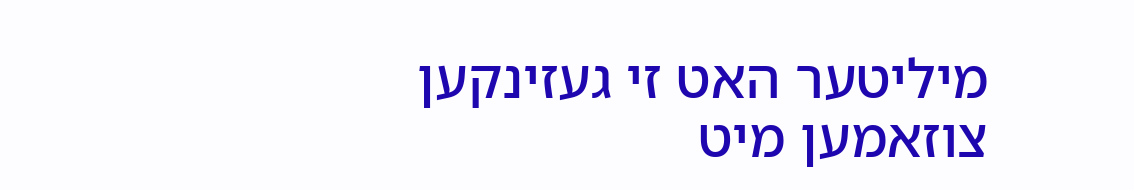מיליטער האט זי געזינקען צוזאמען מיט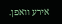אירע וואפן.